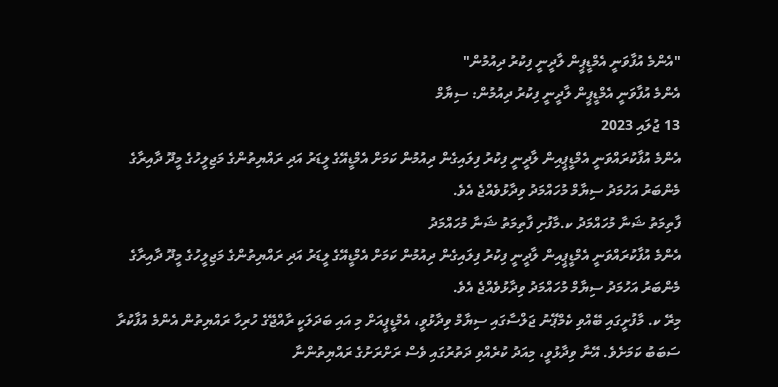"އެންމެ އުފާވަނީ އެމްޑީޕީން ލާދީނީ ފިކުރު ދިއުމުން"
އެންމެ އުފާވަނީ އެމްޑީޕީން ލާދީނީ ފިކުރު ދިއުމުން: ސިޔާމް
13 ޖުލައި 2023
އެންމެ އުފާކުރައްވަނީ އެމްޑީޕީއިން ލާދީނީ ފިކުރު ފިލައިގެން ދިއުމުން ކަމަށް އެމްޑީއޭގެ ލީޑަރު އަދި ރައްޔިތުންގެ މަޖިލީހުގެ މީދޫ ދާއިރާގެ މެންބަރު އަހުމަދު ސިޔާމް މުހައްމަދު ވިދާޅުވެއްޖެ އެވެ.
ފާތިމަތު ޝަނާ މުހައްމަދު ކ.މާފުށި ފާތިމަތު ޝަނާ މުހައްމަދު
އެންމެ އުފާކުރައްވަނީ އެމްޑީޕީއިން ލާދީނީ ފިކުރު ފިލައިގެން ދިއުމުން ކަމަށް އެމްޑީއޭގެ ލީޑަރު އަދި ރައްޔިތުންގެ މަޖިލީހުގެ މީދޫ ދާއިރާގެ މެންބަރު އަހުމަދު ސިޔާމް މުހައްމަދު ވިދާޅުވެއްޖެ އެވެ.
މިރޭ ކ. މާފުށީގައި ބޭއްވި ކެމްޕޭނު ޖަލްސާގައި ސިޔާމް ވިދާޅުވީ، އެމްޑީޕީއަށް މި އައި ބަދަލަކީ ރާއްޖޭގެ ހުރިހާ ރައްޔިތުން އެންމެ އުފާކުރާ ސަބަބު ކަމަށެވެ. އޭނާ ވިދާޅުވީ، މިއަދު ކުރެއްވި ދަތުރުގައި ވެސް ރަށްރަށުގެ ރައްޔިތުންނާ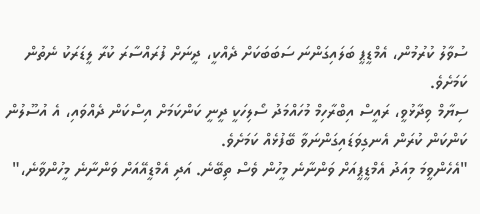ސުވާލު ކުރުމުން، އެމްޑީޕީ ބަލައިގަންނަ ސަބަބަކަށް ދެއްކީ، ދީނަށް ފުރައްސާރަ ކުރާ ލީޑަރަކު ނެތުން ކަމަށެވެ.
ސިޔާމް ވިދާޅުވީ، ރައީސް އިބްރާހިމް މުހައްމަދު ސޯލިހަކީ ދީނީ ކަންކަމަށް އިސްކަން ދެއްވައި، އެ އުސޫލުން ކަންކަން ކުރަން އެނގިވަޑައިގަންނަވާ ބޭފުޅެއް ކަމަށެވެ.
"އެހެންވީމަ މިއަދު އެމްޑީޕީއަށް ވަންނާނެ މީހުން ވެސް ތިބޭނެ. އަދި އެމްޑީއޭއަށް ވަންނާނެ މީހުންވާނެ،"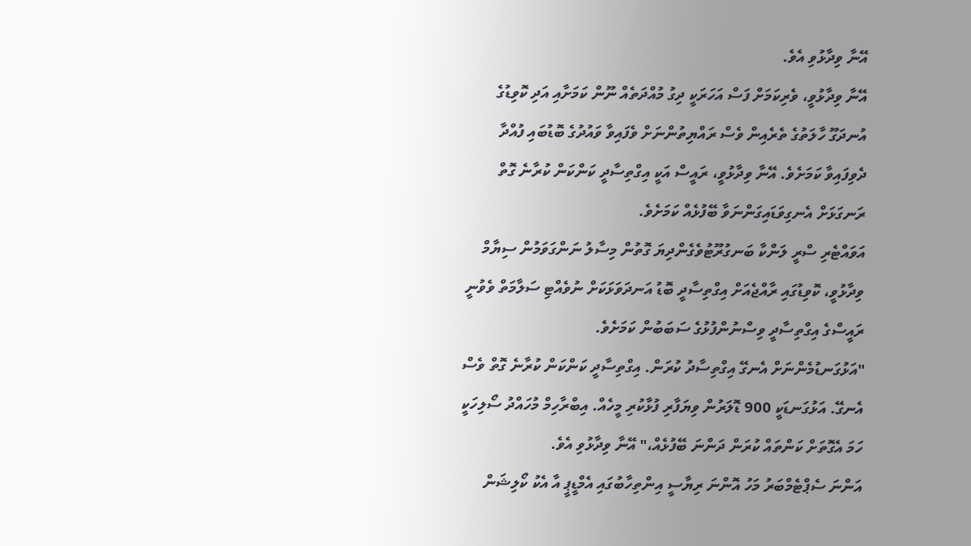އޭނާ ވިދާޅުވި އެވެ.
އޭނާ ވިދާޅުވީ، ވެރިކަމަށް ފަސް އަހަރަކީ ދިގު މުއްދަތެއް ނޫން ކަމަށާއި އަދި ކޮވިޑުގެ އުނދަގޫ ހާލަތުގެ ތެރެއިން ވެސް ރައްޔިތުންނަށް ވެފައިވާ ވައުދުގެ ބޮޑުބައި ފުއްދާ ދެވިފައިވާ ކަމަށެވެ. އޭނާ ވިދާޅުވީ، ރައީސް އަކީ އިގްތިސާދީ ކަންކަން ކުރާނެ ގޮތް ރަނގަޅަށް އެނގިވަޑައިގަންނަވާ ބޭފުޅެއް ކަމަށެވެ.
އަވައްޓެރި ސްރީ ލަންކާ ބަނގުރޫޓުވެގެންދިޔަ ގޮތުން މިސާލު ނަންގަވަމުން ސިޔާމް ވިދާޅުވީ، ކޮވިޑުގައި ރާއްޖެއަށް އިގްތިސާދީ ބޮޑު އަނދަވަޅަކަށް ނުވެއްޓި ސަލާމަތް ވެވުނީ ރައީސްގެ އިގްތިސާދީ ވިސްނުންފުޅުގެ ސަބަބުން ކަމަށެވެ.
"އަޅުގަނޑުމެންނަށް އެނގޭ އިގްތިސާދު ކުރަން. އިގްތިސާދީ ކަންކަން ކުރާނެ ގޮތް ވެސް އެނގޭ. އަޅުގަނޑަކީ 900 ޑޮލަރުން ވިޔަފާރި ފުޅާކުރި މީހެއް. އިބްރާހިމް މުހައްދު ސޯލިހަކީ ހަމަ އެގޮތަށް ކަންތައް ކުރަން ދަންނަ ބޭފުޅެއް،" އޭނާ ވިދާޅުވި އެވެ.
އަންނަ ސެޕްޓެމްބަރު މަހު އޮންނަ ރިޔާސީ އިންތިހާބުގައި އެމްޑީޕީ އާ އެކު ކޯލިޝަން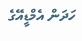ހަދަން އެމްޑީއޭގެ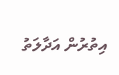އިތުރުން އަދާލަތު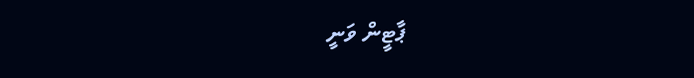ޕާޓީން ވަނީ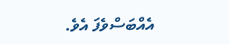އެއްބަސްވެފަ އެވެ.